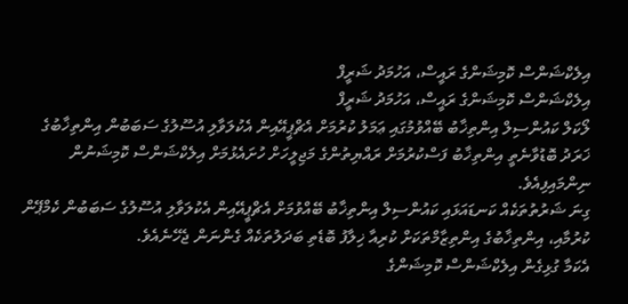އިލެކްޝަންސް ކޮމިޝަންގެ ރައީސް، އަހުމަދު ޝަރީފް
އިލެކްޝަންސް ކޮމިޝަންގެ ރައީސް، އަހުމަދު ޝަރީފް
ލޯކަލް ކައުންސިލް އިންތިޚާބު ބޭއްވުމުގައި ޢަމަލު ކުރުމަށް އެޗްޕީއޭއިން އެކުލަވާލި އުސޫލުގެ ސަބަބުން އިންތިޚާބުގެ ޚަރަދު ބޮޑުވާނެތީ އިންތިޚާބު ފަސްކުރުމަށް ރައްޔިތުންގެ މަޖިލީހަށް ހުށައެޅުމަށް އިލެކްޝަންސް ކޮމިޝަނުން ނިންމައިފިއެވެ.
ގިނަ ޝަރުތުތަކެއް ކަނޑައަޅައި ކައުންސިލް އިންތިޚާބު ބޭއްވުމަށް އެޗްޕީއޭއިން އެކުލަވާލި އުސޫލުގެ ސަބަބުން ކެމްޕޭން ކުރުމާއި، އިންތިޚާބުގެ އިންތިޒާމްތަކަށް ކުރިއާ ޚިލާފު ބޮޑެތި ބަދަލުތަކެއް ގެންނަން ޖެހޭނެއެވެ.
އެކަމާ ގުޅިގެން އިލެކްޝަންސް ކޮމިޝަންގެ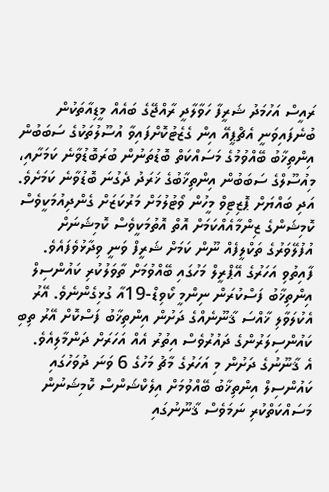ރައީސް އަހުމަދު ޝަރީފާ ހަވާލާދީ ރާއްޖޭގެ ބައެއް މީޑިއާތަކުން ބުނެފައިވަނީ އެޗްޕީއޭ އިން ގެޒެޓުކޮށްފައިވާ އުސޫލުތަކުގެ ސަބަބުން އިންތިޚާބު ބޭއްވުމުގެ މަސައްކަތް ބޮޑުތަނުން ބުރަބޮޑުވާނެ ކަމަށާއި، މިއުސޫލްގެ ސަބަބުން އިންތިޚާބުގެ ޚަރަދު ދެގުނަ ބޮޑުވާނެ ކަމަށެވެ. އަދި ބައްޔަށް ޕޮޒިޓިވް މީހުން ވޯޓުލުމަށް މަރުކަޒަށް ގެންދިއުމަކީވެސް ކޮމިޝަންގެ ޒިންމާއެއްކަމަށް އޮތް އޮތުމަކީވެސް ކޮމިޝަނަށް އުފުލޭވަރުގެ ތަކްލީފެއް ނޫން ކަމަށް ޝަރީފް ވަނީ ވިދާޅުވެފައެވެ.
ފާއިތުވި އަހަރުގެ އޭޕްރީލް މަހުގައި ބޭއްވުމަށް ތާވަލުކުރި ކައުންސިލް އިންތިޚާބު ފަސްކުރަން ނިންމީ ކޯވިޑް-19އާ ގުޅިގެންނެވެ. އޭރު އެކުލަވާލި ޚާއްސަ ޤާނޫނެއްގެ ދަށުން އިންތިޚާބު ފަސްކޮށް އޭރު ތިބި ކައުންސިލަރުންގެ ދައުރުވެސް އިތުރު އެއް އަހަރަށް ދަންމާލިއެވެ.
އެ ޤާނޫނުގެ ދަށުން މި އަހަރުގެ މާޗު މަހުގެ 6 ވަނަ ދުވަހުގައި ކައުންސިލް އިންތިޚާބު ބޭއްވުމަށް އިލެކްޝަންސް ކޮމިޝަނުން މަސައްކަތްކުރި ނަމަވެސް ޤާނޫނުގައި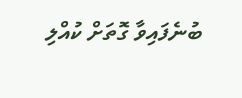ބުނެފައިވާ ގޮތަށް ކުއްލި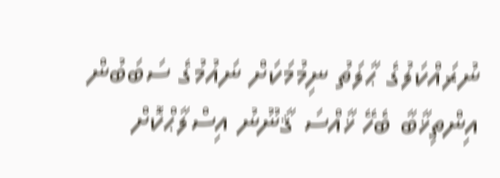ނުރައްކަލުގެ ޙާލަތު ނިމުމަކަށް ނައުމުގެ ސަބަބުން އިންތިޚާބާ ބެހޭ ޚާއްސަ ޤާނޫނު އިސްލާޙްކޮށް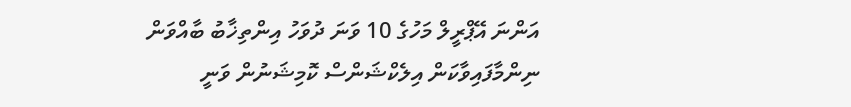އަންނަ އޭޕްރީލް މަހުގެ 10 ވަނަ ދުވަހު އިންތިޚާބު ބާއްވަން ނިންމާފައިވާކަން އިލެކްޝަންސް ކޮމިޝަނުން ވަނީ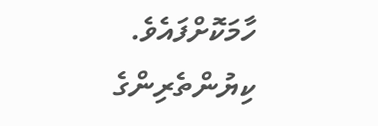ހާމަކޮށްފައެވެ.
ކިޔުންތެރިންގެ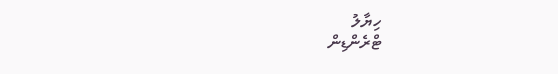ހިޔާލު
ޓްރެންޑިން